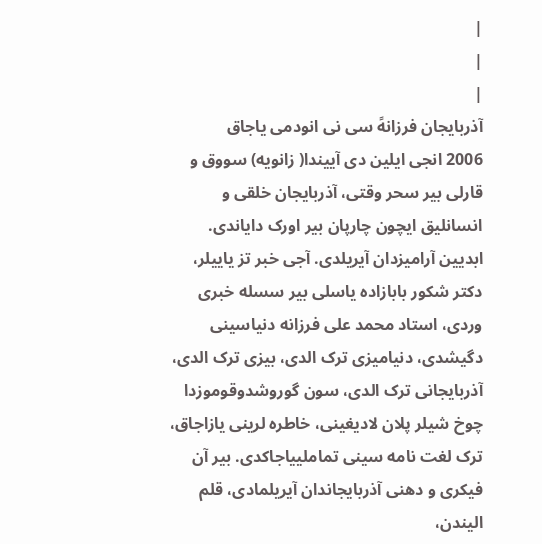|
|
|
آذربایجان فرزانهً سی نی انودمی یاجاق
2006 انجی ایلین دی آییندا( زانویه) سووق و قارلی بیر سحر وقتی، آذربایجان خلقی و انسانلیق ایچون چارپان بیر اورک دایاندی. ابدیین آرامیزدان آیریلدی. آجی خبر تز یاییلر، دکتر شکور بابازاده یاسلی بیر سسله خبری وردی، استاد محمد علی فرزانه دنیاسینی دگیشدی، دنیامیزی ترک الدی، بیزی ترک الدی، آذربایجانی ترک الدی، سون گوروشدوقوموزدا چوخ شیلر پلان لادیغینی، خاطره لرینی یازاجاق، ترک لغت نامه سینی تماملییاجاکدی. بیر آن فیکری و دهنی آذربایجاندان آیریلمادی، قلم الیندن،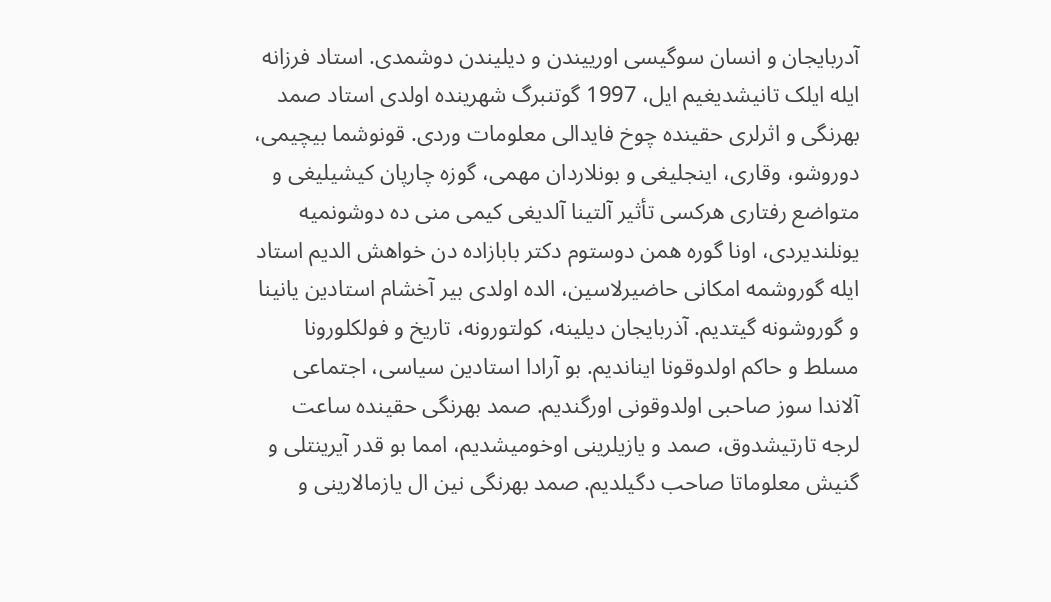آدربایجان و انسان سوگیسی اورییندن و دیلیندن دوشمدی. استاد فرزانه ایله ایلک تانیشدیغیم ایل، 1997 گوتنبرگ شهرینده اولدی استاد صمد بهرنگی و اثرلری حقینده چوخ فایدالی معلومات وردی. قونوشما بیچیمی، دوروشو، وقاری، اینجلیغی و بونلاردان مهمی، گوزه چارپان کیشیلیغی و متواضع رفتاری هرکسی تأثیر آلتینا آلدیغی کیمی منی ده دوشونمیه یونلندیردی، اونا گوره همن دوستوم دکتر بابازاده دن خواهش الدیم استاد ایله گوروشمه امکانی حاضیرلاسین، الده اولدی بیر آخشام استادین یانینا و گوروشونه گیتدیم. آذربایجان دیلینه، کولتورونه، تاریخ و فولکلورونا مسلط و حاکم اولدوقونا ایناندیم. بو آرادا استادین سیاسی، اجتماعی آلاندا سوز صاحبی اولدوقونی اورگندیم. صمد بهرنگی حقینده ساعت لرجه تارتیشدوق، صمد و یازیلرینی اوخومیشدیم، امما بو قدر آیرینتلی و گنیش معلوماتا صاحب دگیلدیم. صمد بهرنگی نین ال یازمالارینی و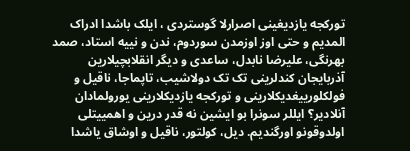تورکجه یازدیغینی اصرارلا گوستردی ، ایلک باشدا ادراک المدیم و حتی اوز اوزمدن سوردوم، ندن و نییه استاد، صمد بهرنگی، علیرضا نابدل، ساعدی و دیگر انقلابچیلارین آذربایجان کندلرینی تک تک دولاشیب، تاپماجا، ناقیل و فولکلورییغدیکلارینی و تورکجه یازدیکلارینی یورولمادان آنلادیر؟ ایللر سونرا بو ایشین نه قدر درین و اهمییتلی اولدوقونو اورگندیم. دیل، کولتور، ناقیل و اوشاق یاشدا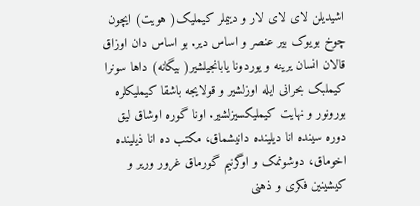اشیدیلن لای لای لار و دییملر کیملیک( هویت) ایچون چوخ بویوک بیر عنصر و اساس دیر. بو اساس دان اوزاق قالان انسان یرینه و یوردونا یابانجیلشیر( بیگانه) داها سونرا کیملبک بحرانی ایله اوزلشیر و قولایجه باشقا کیملیکلره بورونور و نهایت کیملیکسیزلشیر. اونا گوره اوشاق لیق دوره سینده انا دیلینده دانیشماق، مکتب ده انا ذیلینده اخوماق، دوشونمک و اوگرنیم گورماق غرور وریر و کیشینین فکری و ذهنی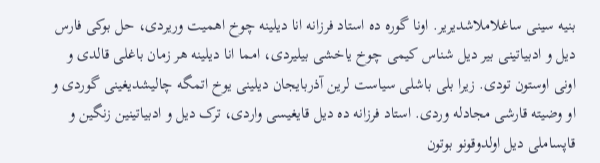بنیه سینی ساغلاملاشدیریر. اونا گوره ده استاد فرزانه انا دیلینه چوخ اهمیت وریردی، حل بوکی فارس دیل و ادبیاتینی بیر دیل شناس کیمی چوخ یاخشی بیلیردی، امما انا دیلینه هر زمان باغلی قالدی و اونی اوستون تودی. زیرا بلی باشلی سیاست لرین آذربایجان دیلینی یوخ اتمگه چالیشدیغینی گوردی و او وضیته قارشی مجادله وردی. استاد فرزانه ده دیل قایغیسی واردی، ترک دیل و ادبیاتینین زنگین و قاپساملی دیل اولدوقونو بوتون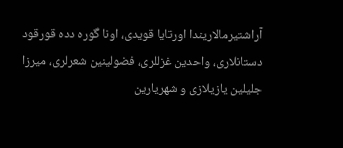آراشتیرمالاریندا اورتایا قویدی، اونا گوره دده قورقود دستانلاری، واحدین غزللری، فضولینین شعرلری، میرزا جلیلین یازیلازی و شهریارین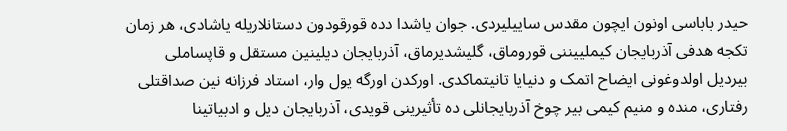حیدر باباسی اونون ایچون مقدس ساییلیردی. جوان یاشدا دده قورقودون دستانلاریله یاشادی، هر زمان تکجه هدفی آذربایجان کیملییننی قوروماق، گلیشدیرماق، آذربایجان دیلینین مستقل و قاپساملی بیردیل اولدوغونی ایضاح اتمک و دنیایا تانیتماکدی. اورکدن اورگه یول وار، استاد فرزانه نین صداقتلی رفتاری، منده و منیم کیمی بیر چوخ آذربایجانلی ده تأثیرینی قویدی، آذربایجان دیل و ادبیاتینا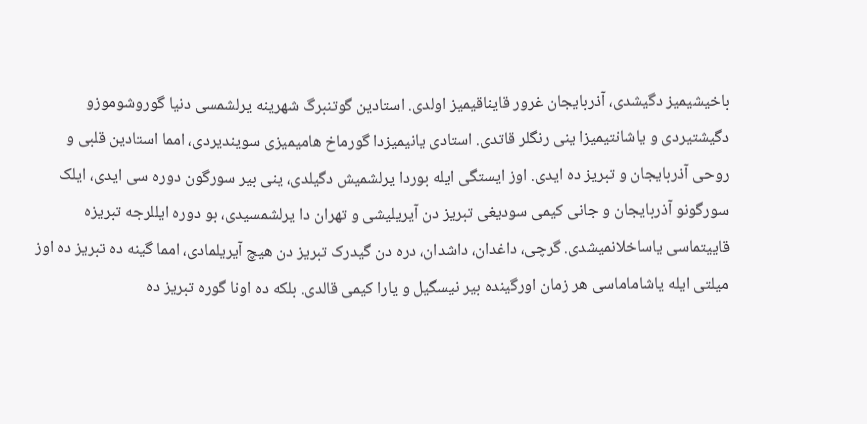باخیشیمیز دگیشدی، آذربایجان غرور قایناقیمیز اولدی. استادین گوتنبرگ شهرینه یرلشمسی دنیا گوروشوموزو دگیشتیردی و یاشانتیمیزا ینی رنگلر قاتدی. استادی یانیمیزدا گورماخ هامیمیزی سویندیردی، امما استادین قلبی و روحی آذربایجان و تبریز ده ایدی. اوز ایستگی ایله بوردا یرلشمیش دگیلدی، ینی بیر سورگون دوره سی ایدی، ایلک سورگونو آذربایجان و جانی کیمی سودیغی تبریز دن آیریلیشی و تهران دا یرلشمسیدی، بو دوره ایللرجه تبریزه قاییتماسی یاساخلانمیشدی. گرچی، داغدان، داشدان، دره دن گیدرک تبریز دن هیچ آیریلمادی، امما گینه ده تبریز ده اوز میلتی ایله یاشاماماسی هر زمان اورگینده بیر نیسگیل و یارا کیمی قالدی. بلکه ده اونا گوره تبریز ده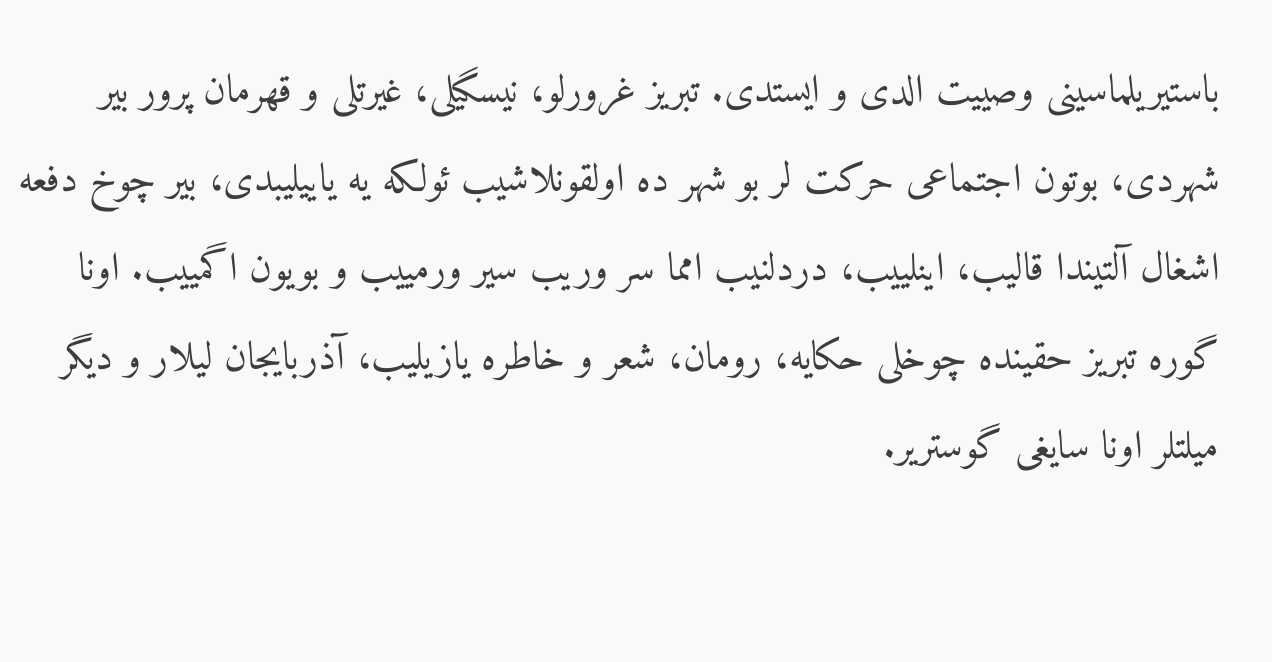باستیریلماسینی وصییت الدی و ایستدی. تبریز غرورلو، نیسگیلی، غیرتلی و قهرمان پرور بیر شهردی، بوتون اجتماعی حرکت لر بو شهر ده اولقونلاشیب ئولکه یه یاییلیبدی، بیر چوخ دفعه اشغال آلتیندا قالیب، اینلییب، دردلنیب امما سر وریب سیر ورمییب و بویون اگمییب. اونا گوره تبریز حقینده چوخلی حکایه، رومان، شعر و خاطره یازیلیب، آذربایجان لیلار و دیگر میلتلر اونا سایغی گوستریر.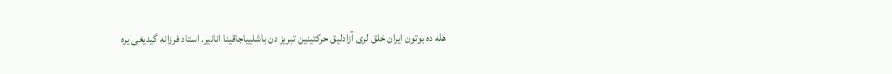هله ده بوتون ایران خلق لری آزادلیق حرکتینین تبریز دن باشلییاجاقینا انانیر. استاد فرزانه گیدیغی یره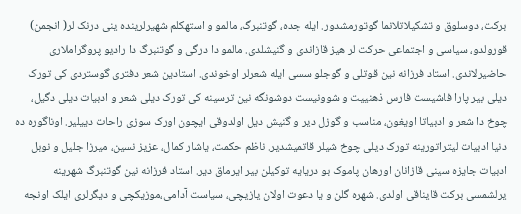برکت، دوسلوق و تشکیلاتلانما گوتورمشدور. ایله جده، گوتنبرگ، مالمو و استهکلم شهیرلرینده ینی درنک لر( انجمن) قورولدو، سیاسی و اجتماعی حرکت لر هیز قازاندی و گنیشلدی. مالمو دا درگی و گوتنبرگ دا رادیو پروگراملاری حاضیرلاندی. استاد فرزانه نین قوتلی و گوجلو سسی ایله شعرلر اوخوندی. استادین شعر دفتری گوستردی کی تورک دیلی بیر پارا فاشیست فارس ذهنییت و شوونیست دوشونگه نین ترسینه کی تورک دیلی شعر و ادبیات دیلی دگیل، چوخ دا شعر و ادبیاتا اویغون، مناسب و گوزل دیر و گنیش دیل اولدوقی ایچون اورک سوزی راحات دییلیر. اوناگوره ده دنیا ادبیات لیتراتورینه تورک دیلی چوخ شیلر قاتمیشدیر. ناظم حکمت، یاشار کمال، عزیز نسین، میرزا جلیل و نوبل ادبیات جایزه سینی قازانان اورهان پاموک بو دریایه توکیلن بیر ایرماق دیر. استاد فرزانه نین گوتنبرگ شهرینه یرلشمسی برکت قایناقی اولدی. شهره گلن و یا دعوت اولان یازیچی، سیاست آدامی،موزیکچی و دیگرلری ایلک اونجه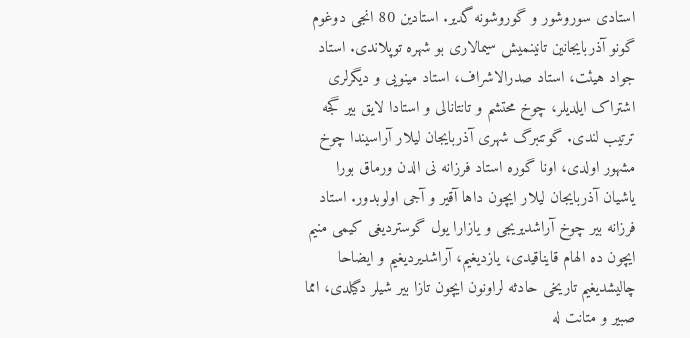استادی سوروشور و گوروشونه گدیر. استادین 80 انجی دوغوم گونو آذربایجانین تانینمیش سیمالاری بو شهره توپلاندی. استاد جواد هیئت، استاد صدرالاشراف، استاد مینویی و دیگرلری اشتراک ایلدیلر، چوخ محتشم و تانتانالی و استادا لایق بیر گجه ترتیب لندی. گوتنبرگ شهری آذربایجان لیلار آراسیندا چوخ مشهور اولدی، اونا گوره استاد فرزانه نی الدن ورماق بورا یاشیان آذربایجان لیلار ایچون داها آقیر و آجی اولوبدور. استاد فرزانه بیر چوخ آراشدیریجی و یازارا یول گوستردیغی کیمی منیم ایچون ده الهام قایناقیدی، یازدیغیم، آراشدیردیغیم و ایضاحا چالیشدیغیم تاریخی حادثه لراونون ایچون تازا بیر شیلر دگیلدی، امما صبیر و متانت له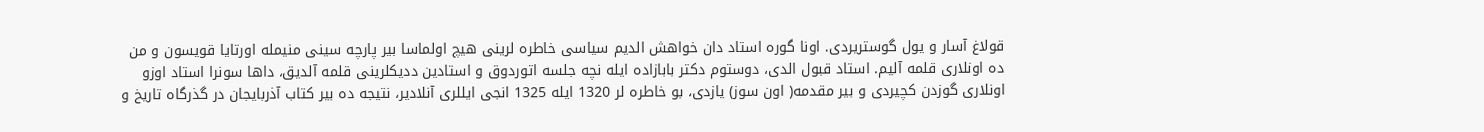قولاغ آسار و یول گوستریردی. اونا گوره استاد دان خواهش الدیم سیاسی خاطره لرینی هیچ اولماسا بیر پارچه سینی منیمله اورتایا قویسون و من ده اونلاری قلمه آلیم. استاد قبول الدی، دوستوم دکتر بابازاده ایله نچه جلسه اتوردوق و استادین ددیکلرینی قلمه آلدیق، داها سونرا استاد اوزو اونلاری گوزدن کچیردی و بیر مقدمه( اون سوز) یازدی، بو خاطره لر 1320 ایله 1325 انجی ایللری آنلادیر، نتیجه ده بیر کتاب آذربایجان در گذرگاه تاریخ و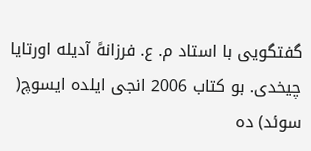گفتگویی با استاد م. ع. فرزانهً آدیله اورتایا چیخدی. بو کتاب 2006 انجی ایلده ایسوچ( سوئد) ده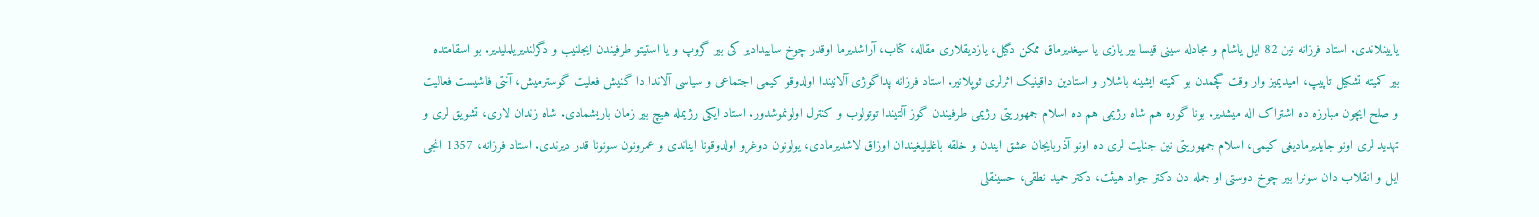یایینلاندی. استاد فرزانه نین 82 ایل یاشام و مجادله سینی قیسا بیر یازی یا سیغدیرماق ممکن دگیل، یازدیقلاری مقاله، کتاب، آراشدیرما اوقدر چوخ ساییدادیر کی بیر گروپ و یا استیتو طرفیندن ایجلنیب و دگرلندیریلملیدیر. بو اسقامتده بیر کمیته تشکیل تاپیپ، امیدیمیز وار وقت گچمدن بو کمیته ایشینه باشلار و استادین داقینیک اثرلری ثوپلانیر. استاد فرزانه پداگوژی آلانیندا اولدوقو کیمی اجتماعی و سیاسی آلاندا دا گنیش فعلیت گوسترمیش، آنتی فاشیست فعالیت و صلح ایچون مبارزه ده اشتراک اله میشدیر. بونا گوره هم شاه رژیمی هم ده اسلام جمهوریتی رژیمی طرفیندن گوز آلتیندا توتولوب و کنترل اولونموشدور. استاد ایکی رژیمله هیچ بیر زمان باریشمادی. شاه زندان لاری، تشویق لری و تهدید لری اونو جایدیرمادیغی کیمی، اسلام جمهوریتی نین جنایت لری ده اونو آذربایجان عشق ایندن و خلقه باغلیلیغیندان اوزاق لاشدیرمادی، یولونون دوغرو اولدوقونا ایناندی و عمرونون سونونا قدر دیرندی. استاد فرزانه، 1357 انجی ایل و انقلاب دان سونرا بیر چوخ دوستی او جمله دن دکتر جواد هیئت، دکتر حمید نطقی، حسینقلی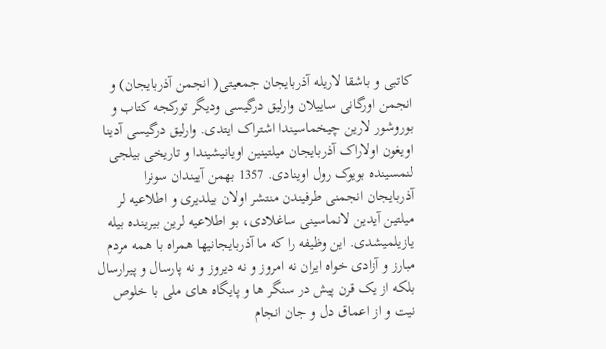کاتبی و باشقا لاریله آذربایجان جمعیتی( انجمن آذربایجان) و انجمن اورگانی ساییلان وارلیق درگیسی ودیگر تورکجه کتاب و بوروشور لارین چیخماسیندا اشتراک ایتدی. وارلیق درگیسی آدینا اویغون اولاراک آذربایجان میلتینین اویانیشیندا و تاریخی بیلجی لنمسینده بویوک رول اوینادی. 1357 بهمن آییندان سونرا آذربایجان انجمنی طرفیندن منتشر اولان بیلدیری و اطلاعیه لر میلتین آیدین لانماسینی ساغلادی، بو اطلاعیه لرین بیرینده بیله یازیلمیشدی. این وظیفه را که ما آذربایجانیها همراه با همه مردم مبارز و آزادی خواه ایران نه امروز و نه دیروز و نه پارسال و پیرارسال بلکه از یک قرن پیش در سنگر ها و پایگاه های ملی با خلوص نیت و از اعماق دل و جان انجام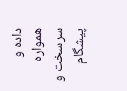داده و همواره سرسخت و پیشگام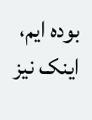بوده ایم، اینک نیز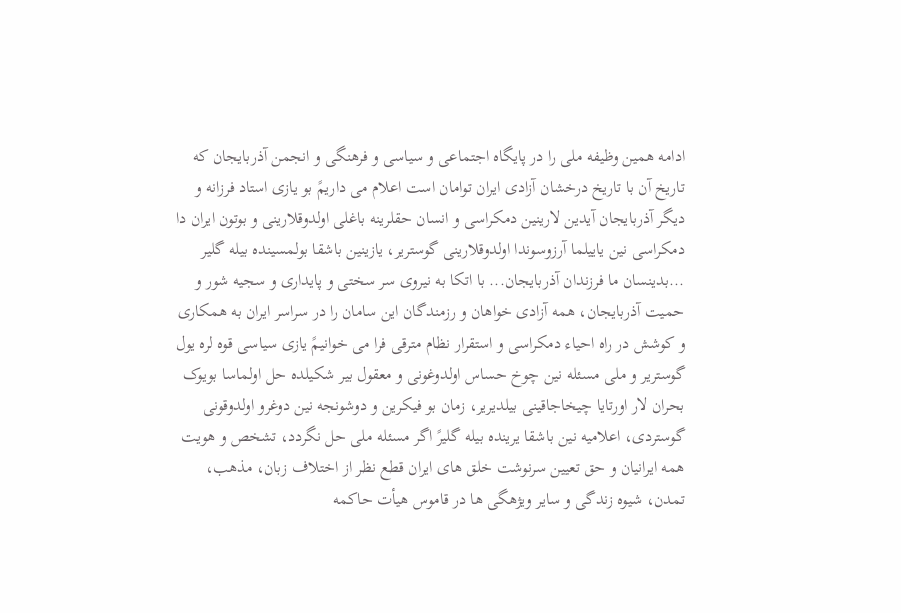ادامه همین وظیفه ملی را در پایگاه اجتماعی و سیاسی و فرهنگی و انجمن آذربایجان که تاریخ آن با تاریخ درخشان آزادی ایران توامان است اعلام می داریمً بو یازی استاد فرزانه و دیگر آذربایجان آیدین لارینین دمکراسی و انسان حقلرینه باغلی اولدوقلارینی و بوتون ایران دا دمکراسی نین یاییلما آرزوسوندا اولدوقلارینی گوستریر، یازینین باشقا بولمسینده بیله گلیر ...بدینسان ما فرزندان آذربایجان... با اتکا به نیروی سر سختی و پایداری و سجیه شور و حمیت آذربایجان، همه آزادی خواهان و رزمندگان این سامان را در سراسر ایران به همکاری و کوشش در راه احیاء دمکراسی و استقرار نظام مترقی فرا می خوانیمً یازی سیاسی قوه لره یول گوستریر و ملی مسئله نین چوخ حساس اولدوغونی و معقول بیر شکیلده حل اولماسا بویوک بحران لار اورتایا چیخاجاقینی بیلدیریر، زمان بو فیکرین و دوشونجه نین دوغرو اولدوقونی گوستردی، اعلامیه نین باشقا یرینده بیله گلیرً اگر مسئله ملی حل نگردد، تشخص و هویت همه ایرانیان و حق تعیین سرنوشت خلق های ایران قطع نظر از اختلاف زبان، مذهب، تمدن، شیوه زندگی و سایر ویژهگی ها در قاموس هیأت حاکمه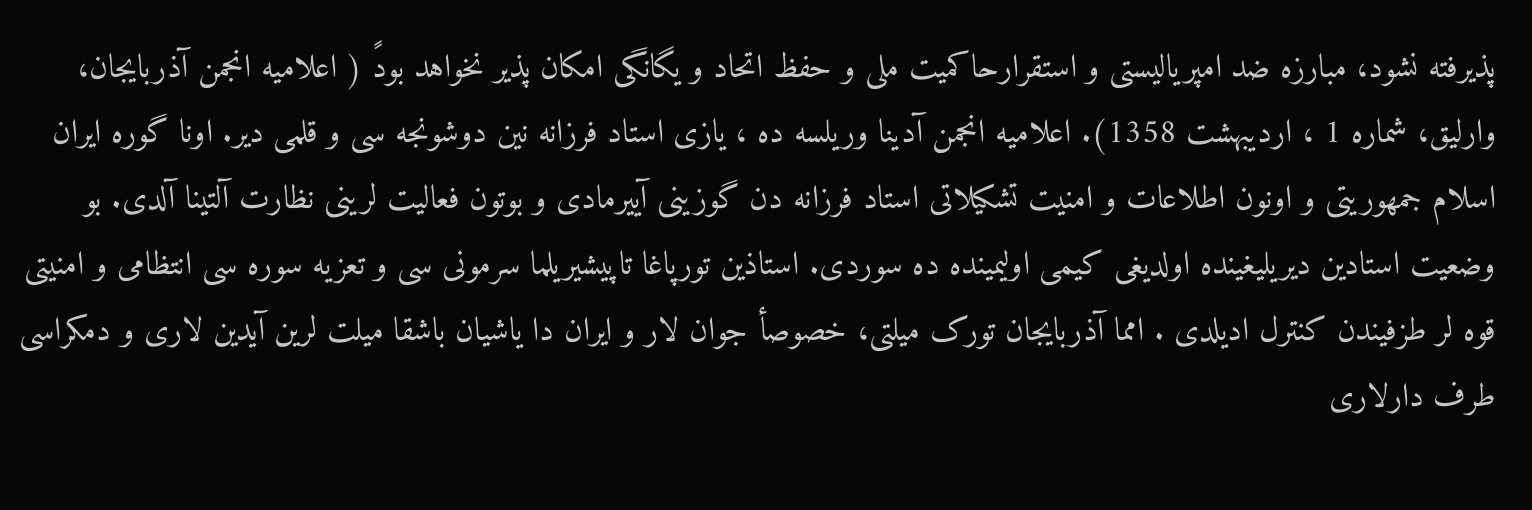پذیرفته نشود، مبارزه ضد امپریالیستی و استقرارحاکمیت ملی و حفظ اتحاد و یگانگی امکان پذیر نخواهد بودً ( اعلامیه انجمن آذربایجان، وارلیق، شماره 1 ، اردیبهشت 1358). اعلامیه انجمن آدینا وریلسه ده ، یازی استاد فرزانه نین دوشونجه سی و قلمی دیر. اونا گوره ایران اسلام جمهوریتی و اونون اطلاعات و امنیت تشکیلاتی استاد فرزانه دن گوزینی آییرمادی و بوتون فعالیت لرینی نظارت آلتینا آلدی. بو وضعیت استادین دیریلیغینده اولدیغی کیمی اولیمینده ده سوردی. استاذین تورپاغا تاپیشیریلما سرمونی سی و تعزیه سوره سی انتظامی و امنیتی قوه لر طزفیندن کنترل ادیلدی . امما آذربایجان تورک میلتی، خصوصأ جوان لار و ایران دا یاشیان باشقا میلت لرین آیدین لاری و دمکراسی طرف دارلاری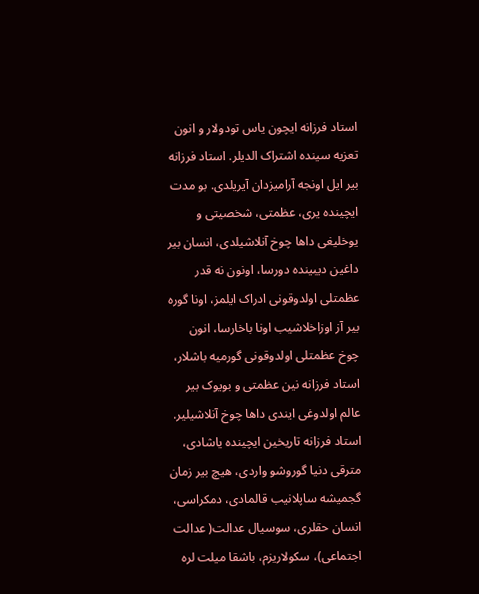استاد فرزانه ایچون یاس تودولار و انون تعزیه سینده اشتراک الدیلر. استاد فرزانه بیر ایل اونجه آرامیزدان آیریلدی. بو مدت ایچینده یری، عظمتی، شخصیتی و یوخلیغی داها چوخ آنلاشیلدی، انسان بیر داغین دیبینده دورسا، اونون نه قدر عظمتلی اولدوقونی ادراک ایلمز، اونا گوره بیر آز اوزاخلاشیب اونا باخارسا، انون چوخ عظمتلی اولدوقونی گورمیه باشلار، استاد فرزانه نین عظمتی و بویوک بیر عالم اولدوغی ایندی داها چوخ آنلاشیلیر. استاد فرزانه تاریخین ایچینده یاشادی، مترقی دنیا گوروشو واردی، هیچ بیر زمان گجمیشه ساپلانیب قالمادی، دمکراسی، انسان حقلری، سوسیال عدالت( عدالت اجتماعی)، سکولاریزم، باشقا میلت لره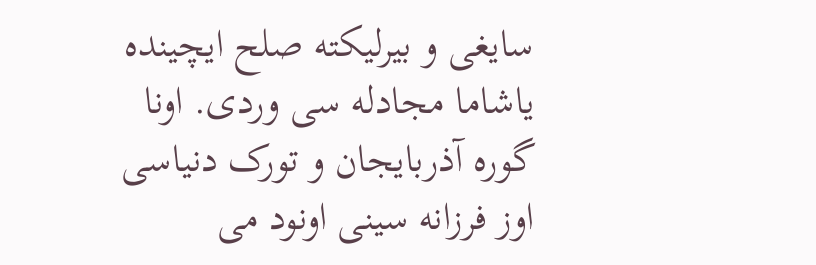سایغی و بیرلیکته صلح ایچینده یاشاما مجادله سی وردی. اونا گوره آذربایجان و تورک دنیاسی اوز فرزانه سینی اونود می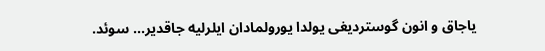یاجاق و انون گوستردیغی یولدا یورولمادان ایلرلیه جاقدیر... سوئد.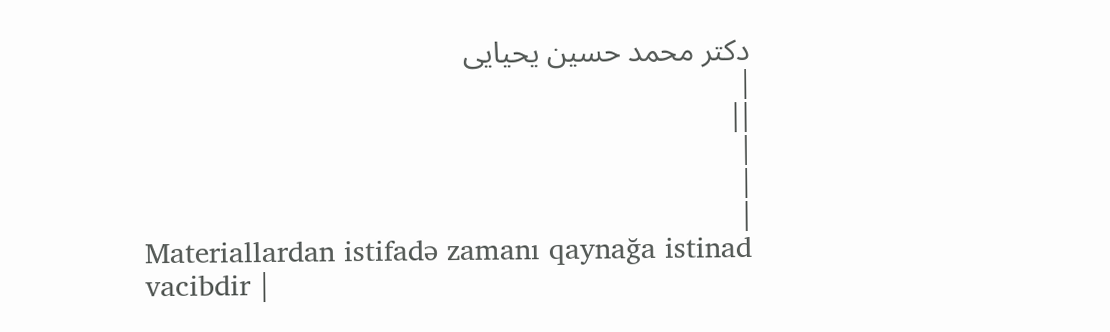دکتر محمد حسین یحیایی
|
||
|
|
|
Materiallardan istifadə zamanı qaynağa istinad
vacibdir |